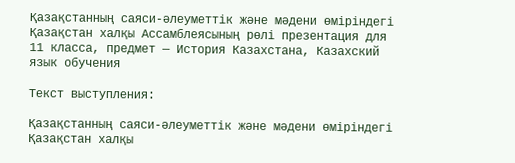Қазақстанның саяси-әлеуметтік және мәдени өміріндегі Қазақстан халқы Ассамблеясының рөлі презентация для 11 класса, предмет — История Казахстана, Казахский язык обучения

Текст выступления:

Қазақстанның саяси-әлеуметтік және мәдени өміріндегі Қазақстан халқы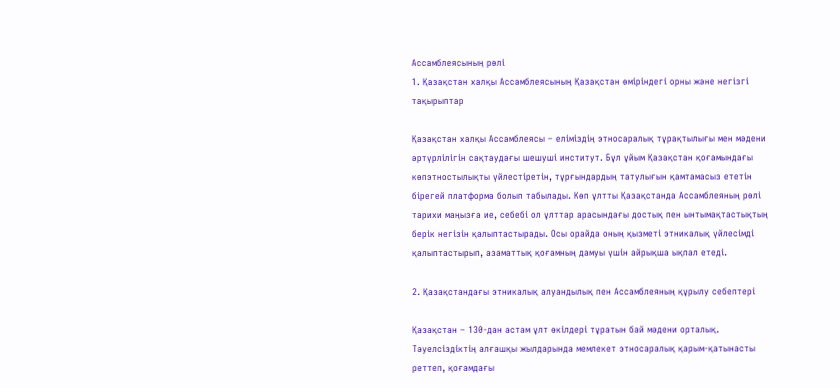Ассамблеясының рөлі
1. Қазақстан халқы Ассамблеясының Қазақстан өміріндегі орны және негізгі тақырыптар

Қазақстан халқы Ассамблеясы – еліміздің этносаралық тұрақтылығы мен мәдени әртүрлілігін сақтаудағы шешуші институт. Бұл ұйым Қазақстан қоғамындағы көпэтностылықты үйлестіретін, тұрғындардың татулығын қамтамасыз ететін бірегей платформа болып табылады. Көп ұлтты Қазақстанда Ассамблеяның рөлі тарихи маңызға ие, себебі ол ұлттар арасындағы достық пен ынтымақтастықтың берік негізін қалыптастырады. Осы орайда оның қызметі этникалық үйлесімді қалыптастырып, азаматтық қоғамның дамуы үшін айрықша ықпал етеді.

2. Қазақстандағы этникалық алуандылық пен Ассамблеяның құрылу себептері

Қазақстан – 130-дан астам ұлт өкілдері тұратын бай мәдени орталық. Тәуелсіздіктің алғашқы жылдарында мемлекет этносаралық қарым-қатынасты реттеп, қоғамдағы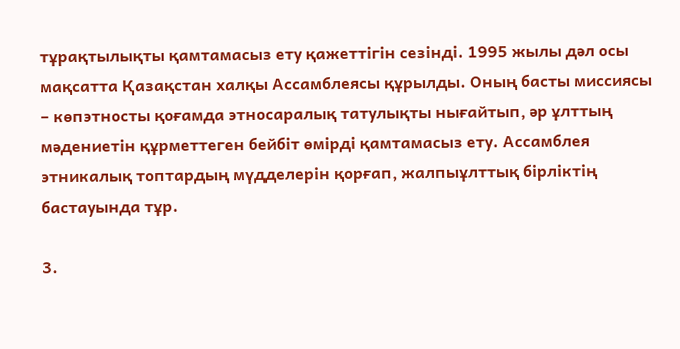тұрақтылықты қамтамасыз ету қажеттігін сезінді. 1995 жылы дәл осы мақсатта Қазақстан халқы Ассамблеясы құрылды. Оның басты миссиясы – көпэтносты қоғамда этносаралық татулықты нығайтып, әр ұлттың мәдениетін құрметтеген бейбіт өмірді қамтамасыз ету. Ассамблея этникалық топтардың мүдделерін қорғап, жалпыұлттық бірліктің бастауында тұр.

3.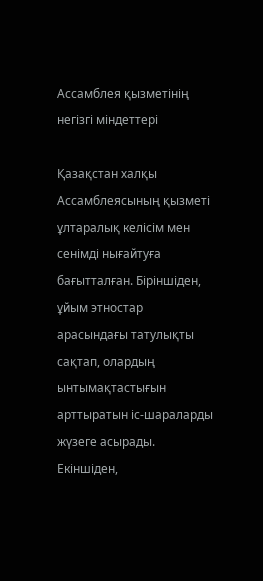Ассамблея қызметінің негізгі міндеттері

Қазақстан халқы Ассамблеясының қызметі ұлтаралық келісім мен сенімді нығайтуға бағытталған. Біріншіден, ұйым этностар арасындағы татулықты сақтап, олардың ынтымақтастығын арттыратын іс-шараларды жүзеге асырады. Екіншіден,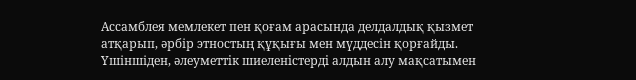Ассамблея мемлекет пен қоғам арасында делдалдық қызмет атқарып, әрбір этностың құқығы мен мүддесін қорғайды. Үшіншіден, әлеуметтiк шиеленiстердi алдын алу мақсатымен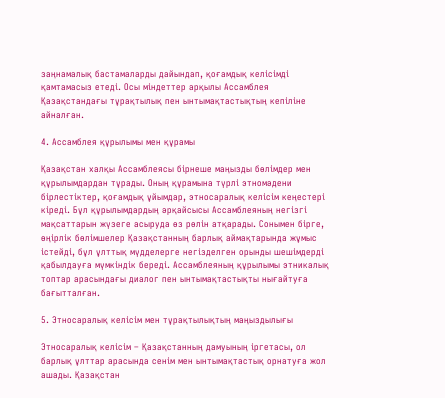заңнамалық бастамаларды дайындап, қоғамдық келісімді қамтамасыз етеді. Осы міндеттер арқылы Ассамблея Қазақстандағы тұрақтылық пен ынтымақтастықтың кепіліне айналған.

4. Ассамблея құрылымы мен құрамы

Қазақстан халқы Ассамблеясы бірнеше маңызды бөлімдер мен құрылымдардан тұрады. Оның құрамына түрлі этномәдени бірлестіктер, қоғамдық ұйымдар, этносаралық келісім кеңестері кіреді. Бұл құрылымдардың әрқайсысы Ассамблеяның негізгі мақсаттарын жүзеге асыруда өз рөлін атқарады. Сонымен бірге, өңірлік бөлімшелер Қазақстанның барлық аймақтарында жұмыс істейді, бұл ұлттық мүдделерге негізделген орынды шешімдерді қабылдауға мүмкіндік береді. Ассамблеяның құрылымы этникалық топтар арасындағы диалог пен ынтымақтастықты нығайтуға бағытталған.

5. Этносаралық келісім мен тұрақтылықтың маңыздылығы

Этносаралық келісім – Қазақстанның дамуының іргетасы, ол барлық ұлттар арасында сенім мен ынтымақтастық орнатуға жол ашады. Қазақстан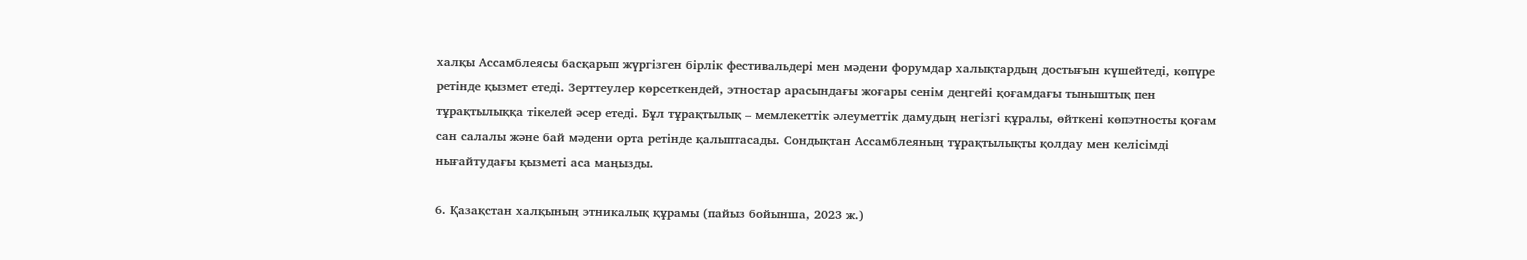халқы Ассамблеясы басқарып жүргізген бірлік фестивальдері мен мәдени форумдар халықтардың достығын күшейтеді, көпүре ретінде қызмет етеді. Зерттеулер көрсеткендей, этностар арасындағы жоғары сенім деңгейі қоғамдағы тыныштық пен тұрақтылыққа тікелей әсер етеді. Бұл тұрақтылық – мемлекеттік әлеуметтік дамудың негізгі құралы, өйткені көпэтносты қоғам сан салалы және бай мәдени орта ретінде қалыптасады. Сондықтан Ассамблеяның тұрақтылықты қолдау мен келісімді нығайтудағы қызметі аса маңызды.

6. Қазақстан халқының этникалық құрамы (пайыз бойынша, 2023 ж.)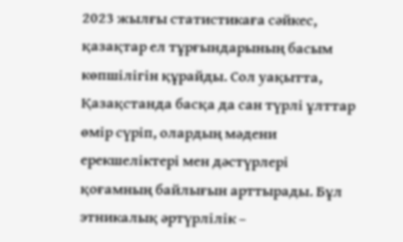2023 жылғы статистикаға сәйкес, қазақтар ел тұрғындарының басым көпшілігін құрайды. Сол уақытта, Қазақстанда басқа да сан түрлі ұлттар өмір сүріп, олардың мәдени ерекшеліктері мен дәстүрлері қоғамның байлығын арттырады. Бұл этникалық әртүрлілік –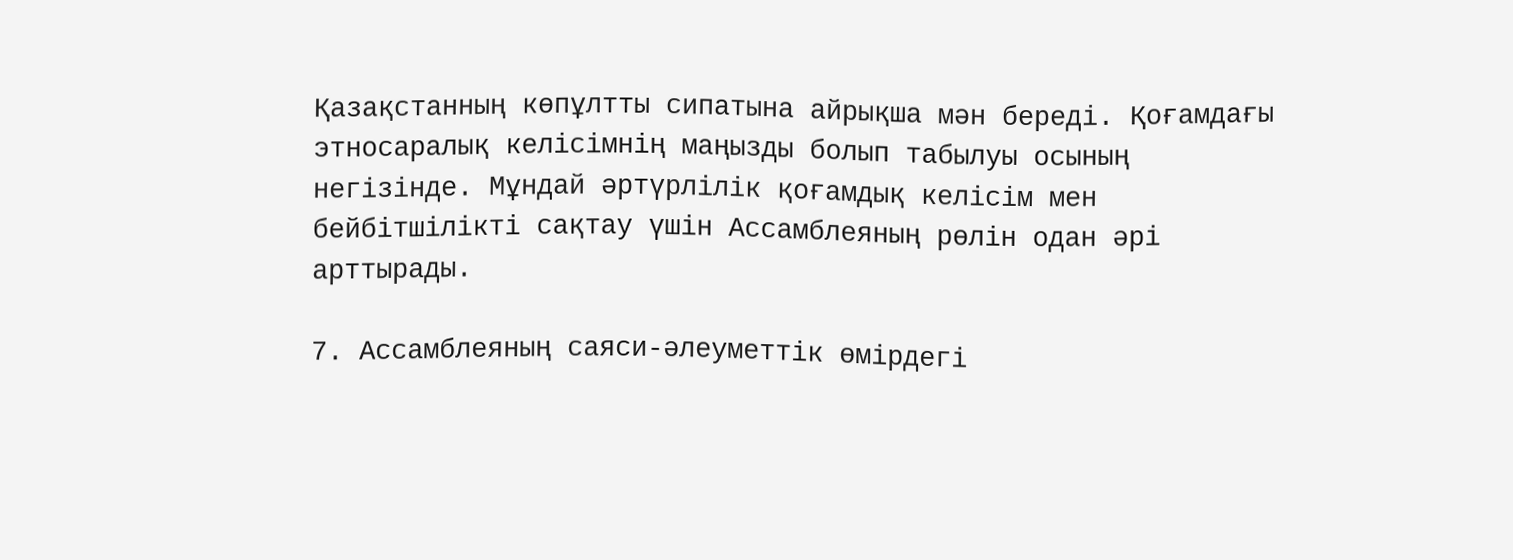Қазақстанның көпұлтты сипатына айрықша мән береді. Қоғамдағы этносаралық келісімнің маңызды болып табылуы осының негізінде. Мұндай әртүрлілік қоғамдық келісім мен бейбітшілікті сақтау үшін Ассамблеяның рөлін одан әрі арттырады.

7. Ассамблеяның саяси-әлеуметтік өмірдегі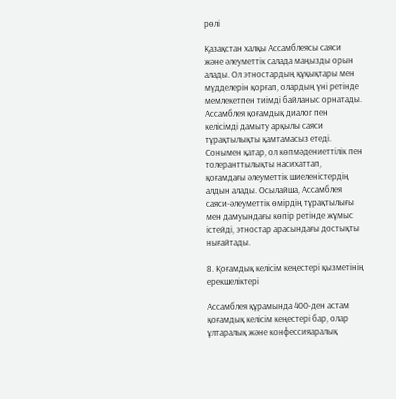рөлі

Қазақстан халқы Ассамблеясы саяси және әлеуметтік салада маңызды орын алады. Ол этностардың құқықтары мен мүдделерін қорғап, олардың үні ретінде мемлекетпен тиімді байланыс орнатады. Ассамблея қоғамдық диалог пен келісімді дамыту арқылы саяси тұрақтылықты қамтамасыз етеді. Сонымен қатар, ол көпмәдениеттілік пен толеранттылықты насихаттап, қоғамдағы әлеуметтік шиеленістердің алдын алады. Осылайша, Ассамблея саяси-әлеуметтік өмірдің тұрақтылығы мен дамуындағы көпір ретінде жұмыс істейді, этностар арасындағы достықты нығайтады.

8. Қоғамдық келісім кеңестері қызметінің ерекшеліктері

Ассамблея құрамында 400-ден астам қоғамдық келісім кеңестері бар, олар ұлтаралық және конфессияаралық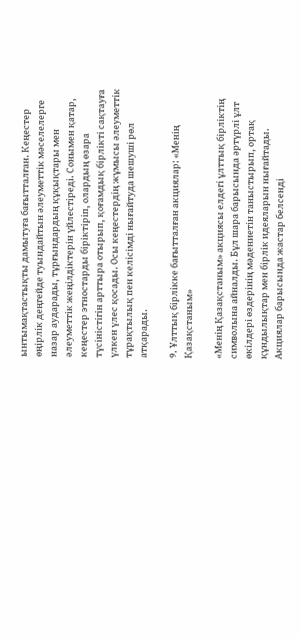ынтымақтастықты дамытуға бағытталған. Кеңестер өңірлік деңгейде туындайтын әлеуметтік мәселелерге назар аударады, тұрғындардың құқықтары мен әлеуметтік жеңілдіктерін үйлестіреді. Сонымен қатар, кеңестер этностарды біріктіріп, олардың өзара түсіністігін арттыра отырып, қоғамдық бірлікті сақтауға үлкен үлес қосады. Осы кеңестердің жұмысы әлеуметтік тұрақтылық пен келісімді нығайтуда шешуші рөл атқарады.

9. Ұлттық бірлікке бағытталған акциялар: «Менің Қазақстаным»

«Менің Қазақстаным» акциясы елдегі ұлттық бірліктің символына айналды. Бұл шара барысында әртүрлі ұлт өкілдері өздерінің мәдениетін таныстырып, ортақ құндылықтар мен бірлік идеяларын нығайтады. Акциялар барысында жастар белсенді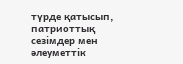түрде қатысып, патриоттық сезімдер мен әлеуметтік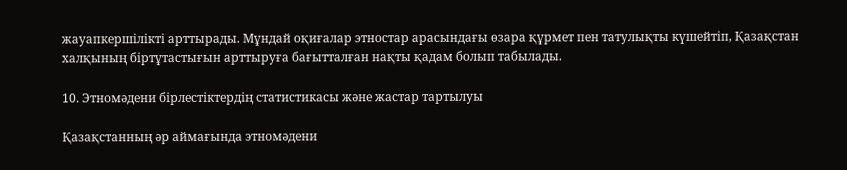жауапкершілікті арттырады. Мұндай оқиғалар этностар арасындағы өзара құрмет пен татулықты күшейтіп, Қазақстан халқының біртұтастығын арттыруға бағытталған нақты қадам болып табылады.

10. Этномәдени бірлестіктердің статистикасы және жастар тартылуы

Қазақстанның әр аймағында этномәдени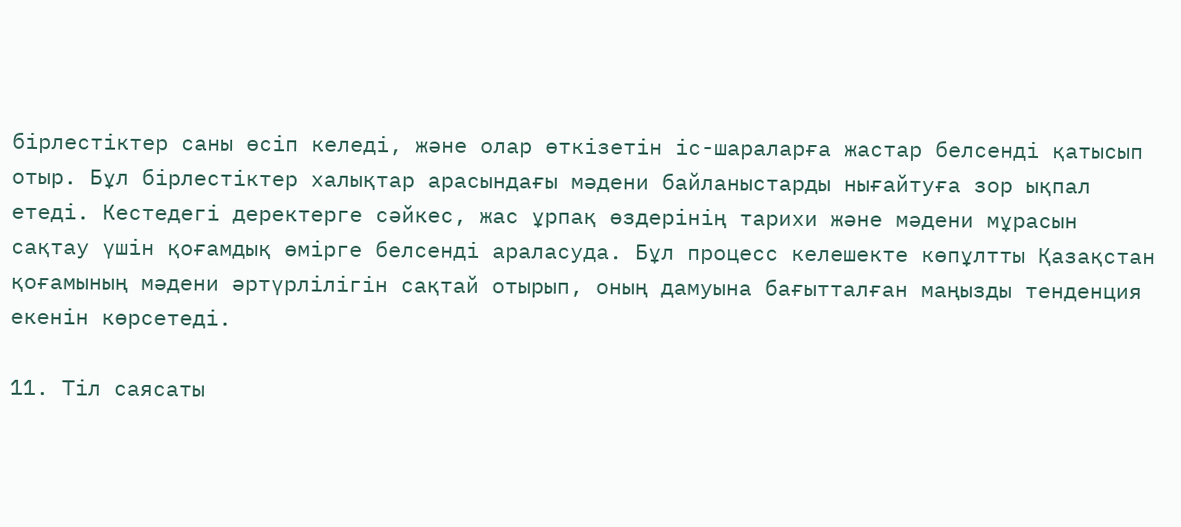бірлестіктер саны өсіп келеді, және олар өткізетін іс-шараларға жастар белсенді қатысып отыр. Бұл бірлестіктер халықтар арасындағы мәдени байланыстарды нығайтуға зор ықпал етеді. Кестедегі деректерге сәйкес, жас ұрпақ өздерінің тарихи және мәдени мұрасын сақтау үшін қоғамдық өмірге белсенді араласуда. Бұл процесс келешекте көпұлтты Қазақстан қоғамының мәдени әртүрлілігін сақтай отырып, оның дамуына бағытталған маңызды тенденция екенін көрсетеді.

11. Тіл саясаты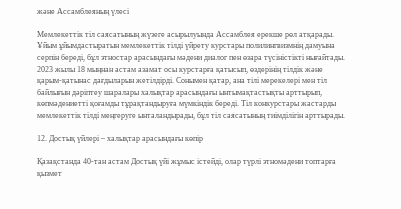және Ассамблеяның үлесі

Мемлекеттік тіл саясатының жүзеге асырылуында Ассамблея ерекше рөл атқарады. Ұйым ұйымдастыратын мемлекеттік тілді үйрету курстары полилингвизмнің дамуына серпін береді, бұл этностар арасындағы мәдени диалог пен өзара түсіністікті нығайтады. 2023 жылы 18 мыңнан астам азамат осы курстарға қатысып, өздерінің тілдік және қарым-қатынас дағдыларын жетілдірді. Сонымен қатар, ана тілі мерекелері мен тіл байлығын дәріптеу шаралары халықтар арасындағы ынтымақтастықты арттырып, көпмәдениетті қоғамды тұрақтандыруға мүмкіндік береді. Тіл конкурстары жастарды мемлекеттік тілді меңгеруге ынталандырады, бұл тіл саясатының тиімділігін арттырады.

12. Достық үйлері – халықтар арасындағы көпір

Қазақстанда 40-тан астам Достық үйі жұмыс істейді, олар түрлі этномәдени топтарға қызмет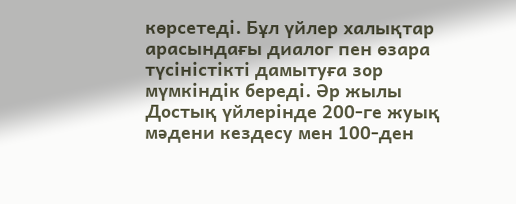көрсетеді. Бұл үйлер халықтар арасындағы диалог пен өзара түсіністікті дамытуға зор мүмкіндік береді. Әр жылы Достық үйлерінде 200-ге жуық мәдени кездесу мен 100-ден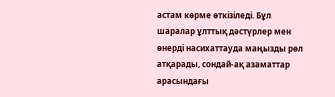астам көрме өткізіледі. Бұл шаралар ұлттық дәстүрлер мен өнерді насихаттауда маңызды рөл атқарады, сондай-ақ азаматтар арасындағы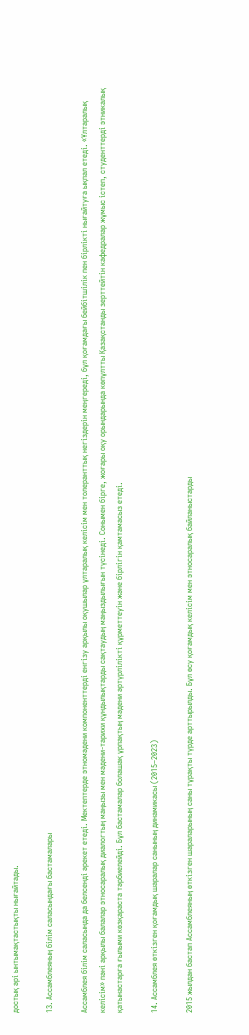достық әрі ынтымақтастықты нығайтады.

13. Ассамблеяның білім саласындағы бастамалары

Ассамблея білім саласында да белсенді әрекет етеді. Мектептерде этномәдени компоненттерді енгізу арқылы оқушылар ұлтаралық келісім мен толеранттық негіздерін меңгереді, бұл қоғамдағы бейбітшілік пен бірлікті нығайтуға ықпал етеді. «Ұлтаралық келісім» пәні арқылы балалар этносаралық диалогтың маңызы мен мәдени-тарихи құндылықтарды сақтаудың маңыздылығын түсінеді. Сонымен бірге, жоғары оқу орындарында көпұлтты Қазақстанды зерттейтін кафедралар жұмыс істеп, студенттерді этникалық қатынастарға ғылыми көзқараста тәрбиелейді. Бұл бастамалар болашақ ұрпақтың мәдени әртүрлілікті құрметтеуін және бірлігін қамтамасыз етеді.

14. Ассамблея өткізген қоғамдық шаралар санының динамикасы (2015–2023)

2015 жылдан бастап Ассамблеяның өткізген шараларының саны тұрақты түрде арттырылды. Бұл өсу қоғамдық келісім мен этносаралық байланыстарды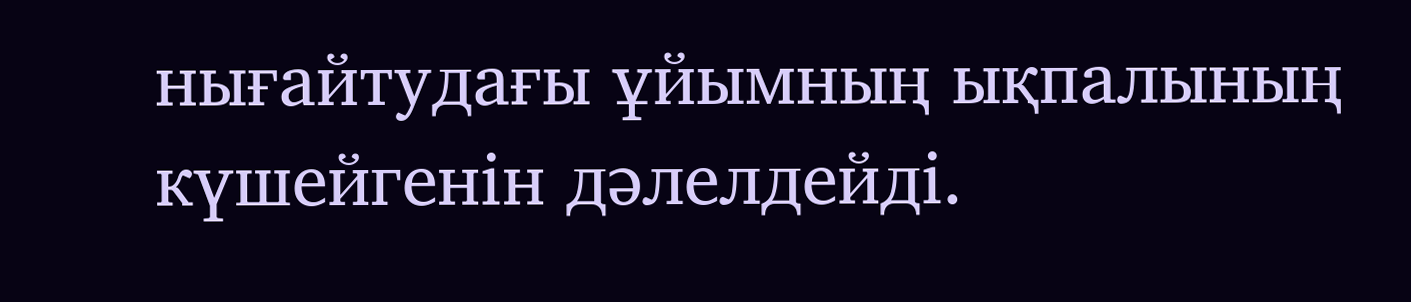нығайтудағы ұйымның ықпалының күшейгенін дәлелдейді.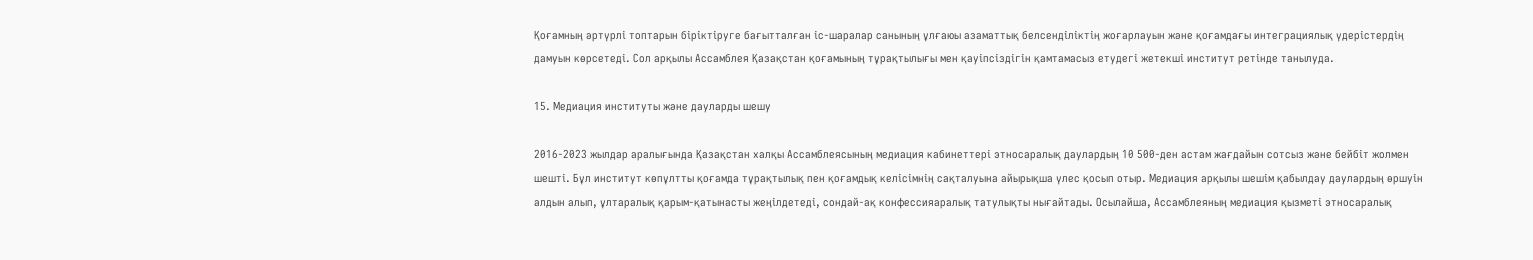Қоғамның әртүрлі топтарын біріктіруге бағытталған іс-шаралар санының ұлғаюы азаматтық белсенділіктің жоғарлауын және қоғамдағы интеграциялық үдерістердің дамуын көрсетеді. Сол арқылы Ассамблея Қазақстан қоғамының тұрақтылығы мен қауіпсіздігін қамтамасыз етудегі жетекші институт ретінде танылуда.

15. Медиация институты және дауларды шешу

2016-2023 жылдар аралығында Қазақстан халқы Ассамблеясының медиация кабинеттері этносаралық даулардың 10 500-ден астам жағдайын сотсыз және бейбіт жолмен шешті. Бұл институт көпұлтты қоғамда тұрақтылық пен қоғамдық келісімнің сақталуына айырықша үлес қосып отыр. Медиация арқылы шешім қабылдау даулардың өршуін алдын алып, ұлтаралық қарым-қатынасты жеңілдетеді, сондай-ақ конфессияаралық татулықты нығайтады. Осылайша, Ассамблеяның медиация қызметі этносаралық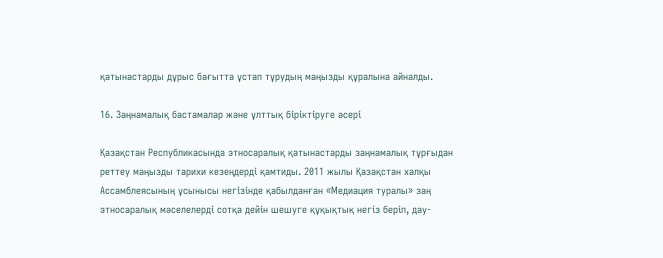қатынастарды дұрыс бағытта ұстап тұрудың маңызды құралына айналды.

16. Заңнамалық бастамалар және ұлттық біріктіруге әсері

Қазақстан Республикасында этносаралық қатынастарды заңнамалық тұрғыдан реттеу маңызды тарихи кезеңдерді қамтиды. 2011 жылы Қазақстан халқы Ассамблеясының ұсынысы негізінде қабылданған «Медиация туралы» заң этносаралық мәселелерді сотқа дейін шешуге құқықтық негіз беріп, дау-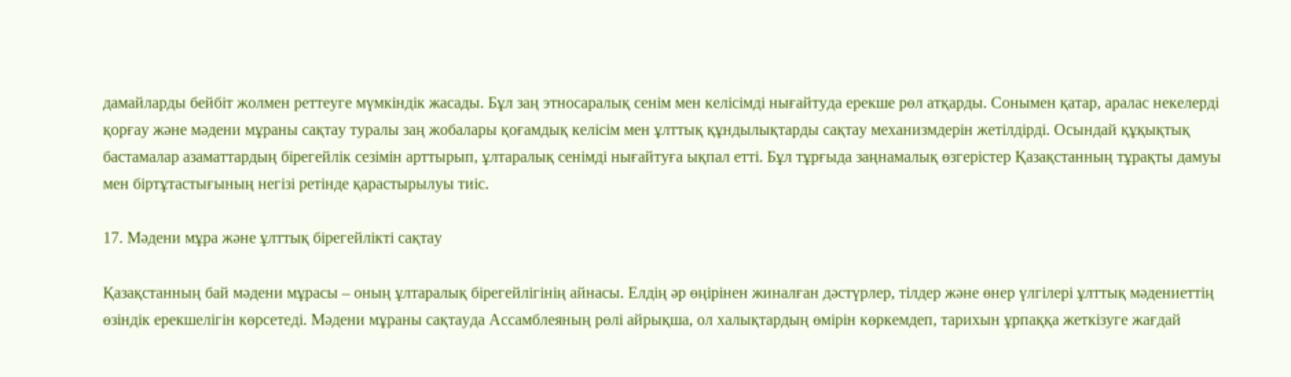дамайларды бейбіт жолмен реттеуге мүмкіндік жасады. Бұл заң этносаралық сенім мен келісімді нығайтуда ерекше рөл атқарды. Сонымен қатар, аралас некелерді қорғау және мәдени мұраны сақтау туралы заң жобалары қоғамдық келісім мен ұлттық құндылықтарды сақтау механизмдерін жетілдірді. Осындай құқықтық бастамалар азаматтардың бірегейлік сезімін арттырып, ұлтаралық сенімді нығайтуға ықпал етті. Бұл тұрғыда заңнамалық өзгерістер Қазақстанның тұрақты дамуы мен біртұтастығының негізі ретінде қарастырылуы тиіс.

17. Мәдени мұра және ұлттық бірегейлікті сақтау

Қазақстанның бай мәдени мұрасы – оның ұлтаралық бірегейлігінің айнасы. Елдің әр өңірінен жиналған дәстүрлер, тілдер және өнер үлгілері ұлттық мәдениеттің өзіндік ерекшелігін көрсетеді. Мәдени мұраны сақтауда Ассамблеяның рөлі айрықша, ол халықтардың өмірін көркемдеп, тарихын ұрпаққа жеткізуге жағдай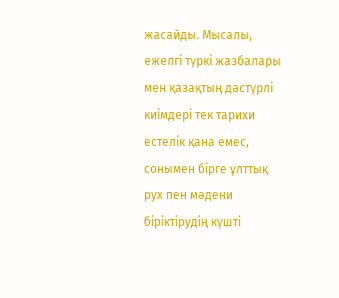жасайды. Мысалы, ежелгі түркі жазбалары мен қазақтың дәстүрлі киімдері тек тарихи естелік қана емес, сонымен бірге ұлттық рух пен мәдени біріктірудің күшті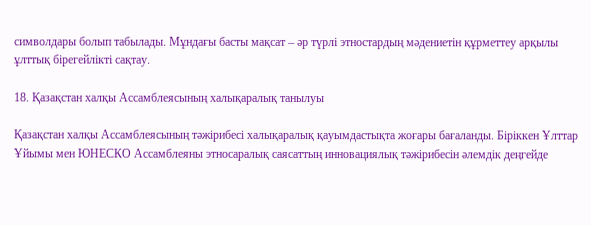символдары болып табылады. Мұндағы басты мақсат – әр түрлі этностардың мәдениетін құрметтеу арқылы ұлттық бірегейлікті сақтау.

18. Қазақстан халқы Ассамблеясының халықаралық танылуы

Қазақстан халқы Ассамблеясының тәжірибесі халықаралық қауымдастықта жоғары бағаланды. Біріккен Ұлттар Ұйымы мен ЮНЕСКО Ассамблеяны этносаралық саясаттың инновациялық тәжірибесін әлемдік деңгейде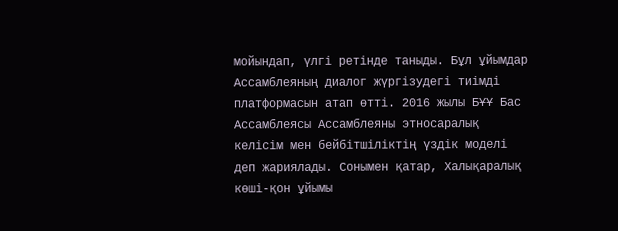мойындап, үлгі ретінде таныды. Бұл ұйымдар Ассамблеяның диалог жүргізудегі тиімді платформасын атап өтті. 2016 жылы БҰҰ Бас Ассамблеясы Ассамблеяны этносаралық келісім мен бейбітшіліктің үздік моделі деп жариялады. Сонымен қатар, Халықаралық көші-қон ұйымы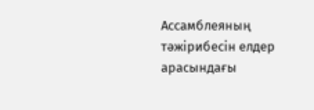Ассамблеяның тәжірибесін елдер арасындағы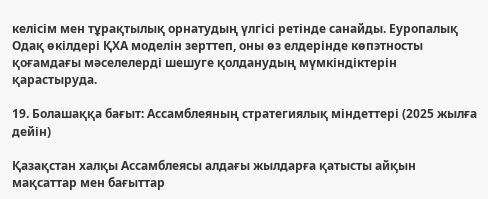келісім мен тұрақтылық орнатудың үлгісі ретінде санайды. Еуропалық Одақ өкілдері ҚХА моделін зерттеп, оны өз елдерінде көпэтносты қоғамдағы мәселелерді шешуге қолданудың мүмкіндіктерін қарастыруда.

19. Болашаққа бағыт: Ассамблеяның стратегиялық міндеттері (2025 жылға дейін)

Қазақстан халқы Ассамблеясы алдағы жылдарға қатысты айқын мақсаттар мен бағыттар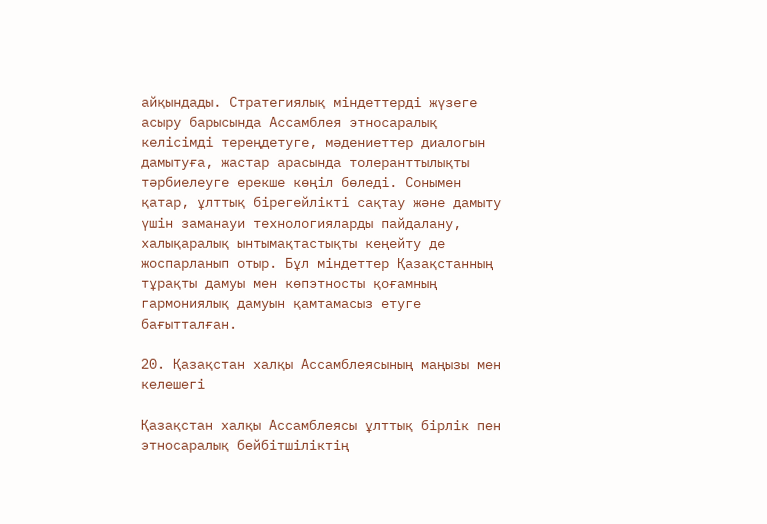айқындады. Стратегиялық міндеттерді жүзеге асыру барысында Ассамблея этносаралық келісімді тереңдетуге, мәдениеттер диалогын дамытуға, жастар арасында толеранттылықты тәрбиелеуге ерекше көңіл бөледі. Сонымен қатар, ұлттық бірегейлікті сақтау және дамыту үшін заманауи технологияларды пайдалану, халықаралық ынтымақтастықты кеңейту де жоспарланып отыр. Бұл міндеттер Қазақстанның тұрақты дамуы мен көпэтносты қоғамның гармониялық дамуын қамтамасыз етуге бағытталған.

20. Қазақстан халқы Ассамблеясының маңызы мен келешегі

Қазақстан халқы Ассамблеясы ұлттық бірлік пен этносаралық бейбітшіліктің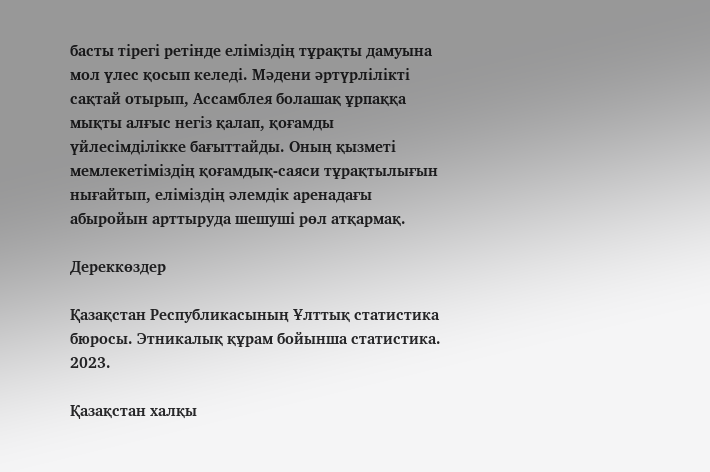басты тірегі ретінде еліміздің тұрақты дамуына мол үлес қосып келеді. Мәдени әртүрлілікті сақтай отырып, Ассамблея болашақ ұрпаққа мықты алғыс негіз қалап, қоғамды үйлесімділікке бағыттайды. Оның қызметі мемлекетіміздің қоғамдық-саяси тұрақтылығын нығайтып, еліміздің әлемдік аренадағы абыройын арттыруда шешуші рөл атқармақ.

Дереккөздер

Қазақстан Республикасының Ұлттық статистика бюросы. Этникалық құрам бойынша статистика. 2023.

Қазақстан халқы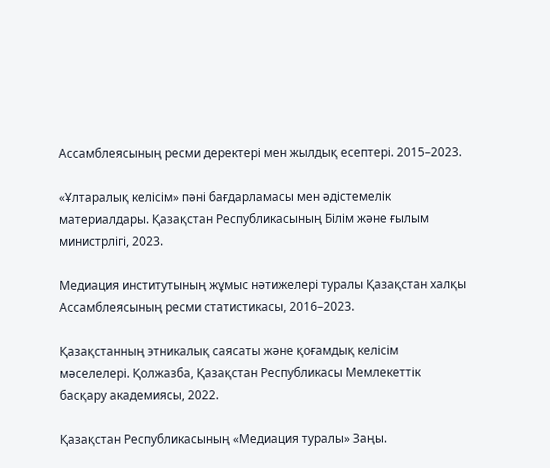Ассамблеясының ресми деректері мен жылдық есептері. 2015–2023.

«Ұлтаралық келісім» пәні бағдарламасы мен әдістемелік материалдары. Қазақстан Республикасының Білім және ғылым министрлігі, 2023.

Медиация институтының жұмыс нәтижелері туралы Қазақстан халқы Ассамблеясының ресми статистикасы, 2016–2023.

Қазақстанның этникалық саясаты және қоғамдық келісім мәселелері. Қолжазба, Қазақстан Республикасы Мемлекеттік басқару академиясы, 2022.

Қазақстан Республикасының «Медиация туралы» Заңы.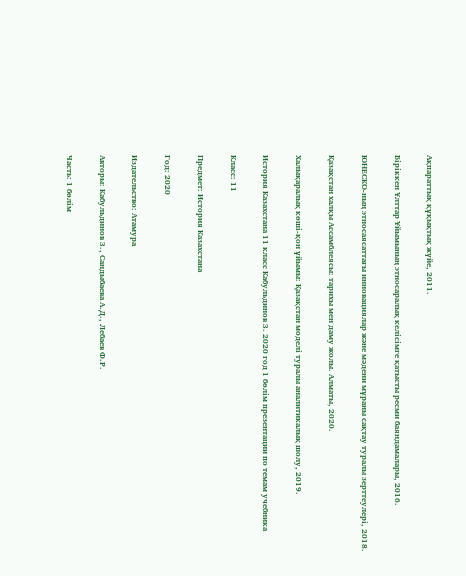Ақпараттық құқықтық жүйе, 2011.

Біріккен Ұлттар Ұйымының этносаралық келісімге қатысты ресми баяндамалары, 2016.

ЮНЕСКО-ның этносаясаттағы инновациялар және мәдени мұраны сақтау туралы зерттеулері, 2018.

Қазақстан халқы Ассамблеясы: тарихы мен даму жолы. Алматы, 2020.

Халықаралық көші-қон ұйымы: Қазақстан моделі туралы аналитикалық шолу, 2019.

История Казахстана 11 класс Кабульдинов З. 2020 год 1 бөлім презентации по темам учебника

Класс: 11

Предмет: История Казахстана

Год: 2020

Издательство: Атамура

Авторы: Кабульдинов З., Сандыбаева А.Д., Лебаев Ф.Р.

Часть: 1 бөлім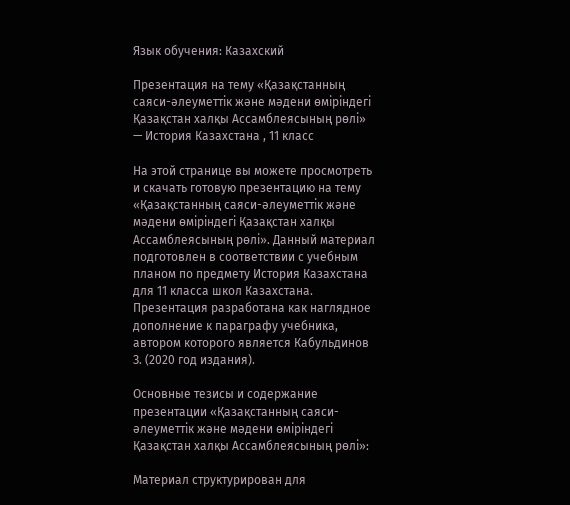Язык обучения: Казахский

Презентация на тему «Қазақстанның саяси-әлеуметтік және мәдени өміріндегі Қазақстан халқы Ассамблеясының рөлі» — История Казахстана , 11 класс

На этой странице вы можете просмотреть и скачать готовую презентацию на тему «Қазақстанның саяси-әлеуметтік және мәдени өміріндегі Қазақстан халқы Ассамблеясының рөлі». Данный материал подготовлен в соответствии с учебным планом по предмету История Казахстана для 11 класса школ Казахстана. Презентация разработана как наглядное дополнение к параграфу учебника, автором которого является Кабульдинов З. (2020 год издания).

Основные тезисы и содержание презентации «Қазақстанның саяси-әлеуметтік және мәдени өміріндегі Қазақстан халқы Ассамблеясының рөлі»:

Материал структурирован для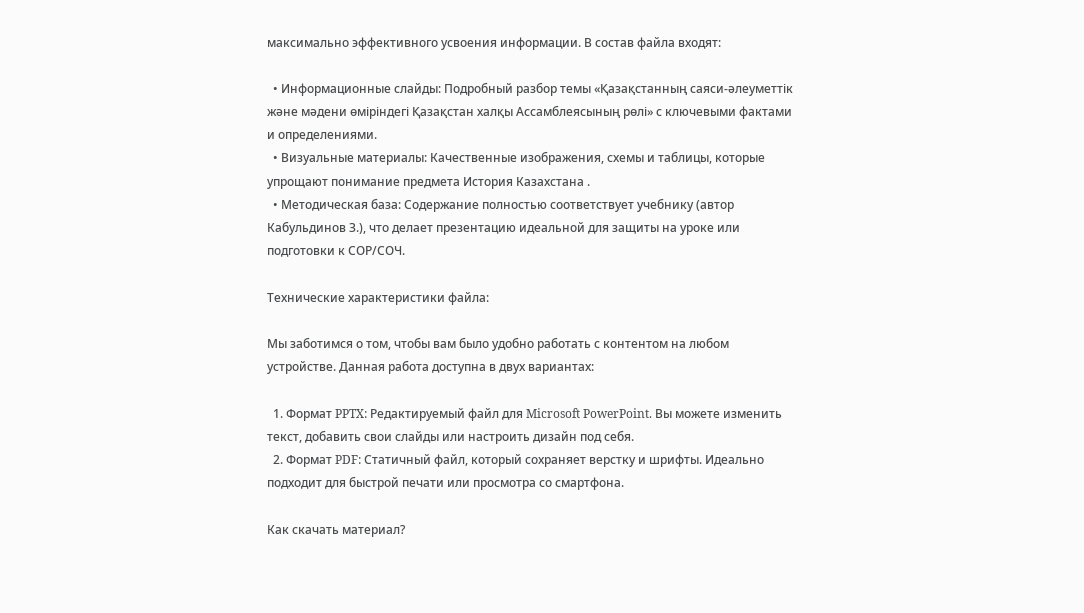максимально эффективного усвоения информации. В состав файла входят:

  • Информационные слайды: Подробный разбор темы «Қазақстанның саяси-әлеуметтік және мәдени өміріндегі Қазақстан халқы Ассамблеясының рөлі» с ключевыми фактами и определениями.
  • Визуальные материалы: Качественные изображения, схемы и таблицы, которые упрощают понимание предмета История Казахстана .
  • Методическая база: Содержание полностью соответствует учебнику (автор Кабульдинов З.), что делает презентацию идеальной для защиты на уроке или подготовки к СОР/СОЧ.

Технические характеристики файла:

Мы заботимся о том, чтобы вам было удобно работать с контентом на любом устройстве. Данная работа доступна в двух вариантах:

  1. Формат PPTX: Редактируемый файл для Microsoft PowerPoint. Вы можете изменить текст, добавить свои слайды или настроить дизайн под себя.
  2. Формат PDF: Статичный файл, который сохраняет верстку и шрифты. Идеально подходит для быстрой печати или просмотра со смартфона.

Как скачать материал?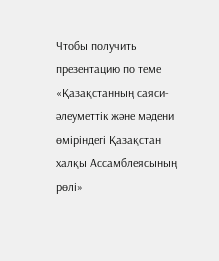Чтобы получить презентацию по теме «Қазақстанның саяси-әлеуметтік және мәдени өміріндегі Қазақстан халқы Ассамблеясының рөлі»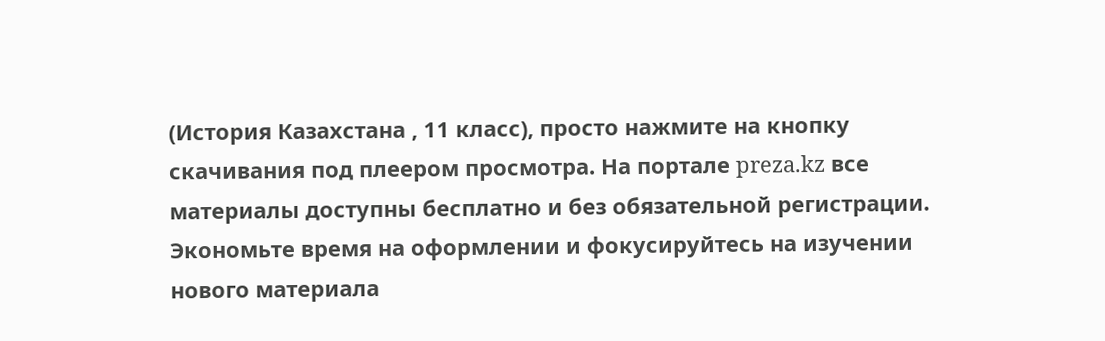(История Казахстана , 11 класс), просто нажмите на кнопку скачивания под плеером просмотра. На портале preza.kz все материалы доступны бесплатно и без обязательной регистрации. Экономьте время на оформлении и фокусируйтесь на изучении нового материала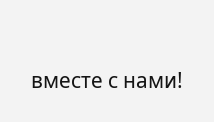вместе с нами!